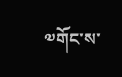༧གོང་ས་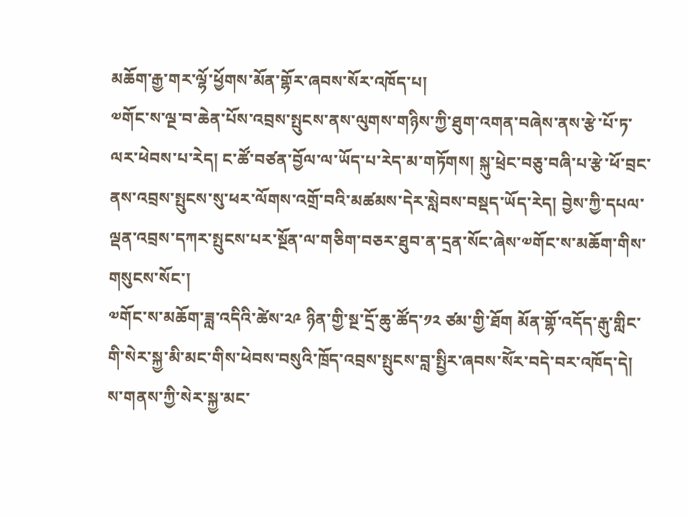མཆོག་རྒྱ་གར་ལྷོ་ཕྱོགས་མོན་གྷོར་ཞབས་སོར་འཁོད་པ།
༧གོང་ས་ལྔ་བ་ཆེན་པོས་འབྲས་སྤུངས་ནས་ལུགས་གཉིས་ཀྱི་ཐུག་འགན་བཞེས་ནས་རྩེ་པོ་ཏ་ལར་ཕེབས་པ་རེད། ང་ཚོ་བཙན་བྱོལ་ལ་ཡོད་པ་རེད་མ་གཏོགས། སྐུ་ཕྲེང་བཅུ་བཞི་པ་རྩེ་ཕོ་བྲང་ནས་འབྲས་སྤུངས་སུ་ཕར་ལོགས་འགྲོ་བའི་མཚམས་དེར་སླེབས་བསྡད་ཡོད་རེད། བྱེས་ཀྱི་དཔལ་ལྡན་འབྲས་དཀར་སྤུངས་པར་སྔོན་ལ་གཅིག་བཅར་ཐུབ་ན་དྲན་སོང་ཞེས་༧གོང་ས་མཆོག་གིས་གསུངས་སོང་།
༧གོང་ས་མཆོག་ཟླ་འདིའི་ཚེས་༢༩ ཉིན་གྱི་སྔ་དྲོ་ཆུ་ཚོད་༡༢ ཙམ་གྱི་ཐོག མོན་གྷོ་འདོད་རྒུ་གླིང་གི་སེར་སྐྱ་མི་མང་གིས་ཕེབས་བསུའི་ཁྲོད་འབྲས་སྤུངས་བླ་སྤྱིར་ཞབས་སོེར་བདེ་བར་འཁོད་དེ། ས་གནས་ཀྱི་སེར་སྐྱ་མང་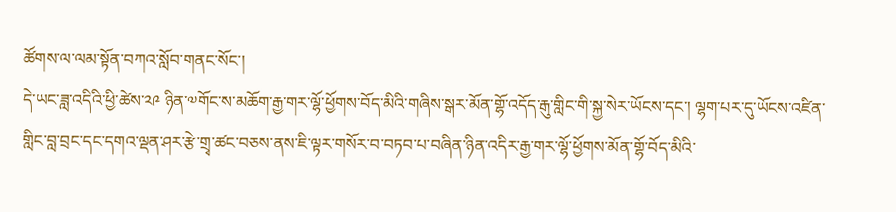ཚོགས་ལ་ལམ་སྟོན་བཀའ་སློབ་གནང་སོང་།
དེ་ཡང་ཟླ་འདིའི་ཕྱི་ཚེས་༢༩ ཉིན་༧གོང་ས་མཆོག་རྒྱ་གར་ལྷོ་ཕྱོགས་བོད་མིའི་གཞིས་སྒར་མོན་གྷོ་འདོད་རྒུ་གླིང་གི་སྐྱ་སེར་ཡོངས་དང་། ལྷག་པར་དུ་ཡོངས་འཛིན་གླིང་བླ་བྲང་དང་དགའ་ལྡན་ཤར་རྩེ་གྲྭ་ཚང་བཅས་ནས་ཇི་ལྟར་གསོར་བ་བཏབ་པ་བཞིན་ཉིན་འདིར་རྒྱ་གར་ལྷོ་ཕྱོགས་མོན་གྷོ་བོད་མིའི་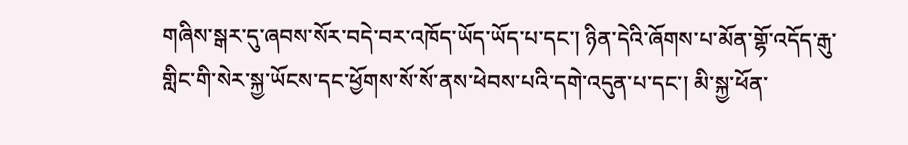གཞིས་སྒར་དུ་ཞབས་སོར་བདེ་བར་འཁོད་ཡོད་ཡོད་པ་དང་། ཉིན་དེའི་ཞོགས་པ་མོན་གྷོ་འདོད་རྒུ་གླིང་གི་སེར་སྐྱ་ཡོངས་དང་ཕྱོགས་སོ་སོ་ནས་ཕེབས་པའི་དགེ་འདུན་པ་དང་། མི་སྐྱ་ཕོན་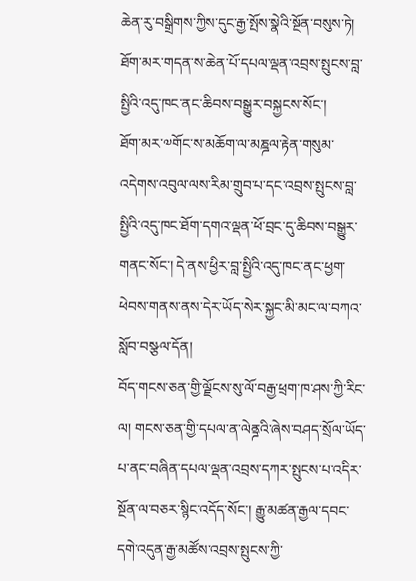ཆེན་རུ་བསྒྲིགས་ཀྱིས་དུང་རྒྱ་སྤོས་སྣེའི་སྔོན་བསུས་ཏེ། ཐོག་མར་གདན་ས་ཆེན་པོ་དཔལ་ལྡན་འབྲས་སྤུངས་བླ་སྤྱིའི་འདུ་ཁང་ནང་ཆིབས་བསྒྱུར་བསྐྱངས་སོང་།
ཐོག་མར་༧གོང་ས་མཆོག་ལ་མཎྜལ་རྟེན་གསུམ་འདེགས་འབུལ་ལས་རིམ་གྲུབ་པ་དང་འབྲས་སྤུངས་བླ་སྤྱིའི་འདུ་ཁང་ཐོག་དགའ་ལྡན་ཕོ་བྲང་དུ་ཆིབས་བསྒྱུར་གནང་སོང་། དེ་ནས་ཕྱིར་བླ་སྤྱིའི་འདུ་ཁང་ནང་ཕྱག་ཕེབས་གནས་ནས་དེར་ཡོད་སེར་སྐྱང་མི་མང་ལ་བཀའ་སློབ་བསྩལ་དོན།
བོད་གངས་ཅན་གྱི་ལྗོངས་སུ་ལོ་བརྒྱ་ཕྲག་ཁ་ཤས་ཀྱི་རིང་ལ། གངས་ཅན་གྱི་དཔལ་ན་ལེནྜའི་ཞེས་བཤད་སྲོལ་ཡོད་པ་ནང་བཞིན་དཔལ་ལྡན་འབྲས་དཀར་སྤུངས་པ་འདིར་སྔོན་ལ་བཅར་སྙིང་འདོད་སོང་། རྒྱུ་མཚན་རྒྱལ་དབང་དགེ་འདུན་རྒྱ་མཚོས་འབྲས་སྤུངས་ཀྱི་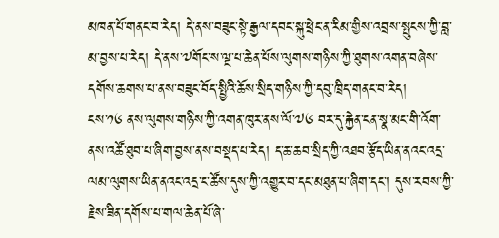མཁན་པོ་གནང་བ་རེད། དེ་ནས་བཟུང་སྟེ་རྒྱལ་དབང་སྐུ་ཕྲེང་ན་རིམ་གྱིས་འབྲས་སྤུངས་ཀྱི་བླ་མ་བྱས་པ་རེད། དེ་ནས་༧གོང་ས་ལྔ་པ་ཆེན་པོས་ལུགས་གཉིས་ཀྱི་ཐུགས་འགན་བཞེས་དགོས་ཆགས་པ་ནས་བཟུང་བོད་སྤྱིའི་ཆོས་སྲིད་གཉིས་ཀྱི་དབུ་ཁྲིད་གནང་བ་རེད།
ངས་༡༦ ནས་ལུགས་གཉིས་ཀྱི་འགན་ཁུར་ནས་ལོ་༧༦ བར་དུ་རྐྱེན་ངན་སྣ་མང་གི་འོག་ནས་འཚོ་ཐུབ་པ་ཞིག་བྱས་ནས་བསྡད་པ་རེད། ད་ཆ་ཆབ་སྲིད་ཀྱི་འཐབ་རྩོད་ཡིན་ནའང་འདྲ་ལམ་ལུགས་ཡིན་ནའང་འདྲ་ང་ཚོས་དུས་ཀྱི་འགྱུར་བ་དང་མཐུན་པ་ཞིག་དང་། དུས་རབས་ཀྱི་རྗེས་ཟིན་དགོས་པ་གལ་ཆེན་པོ་ཞེ་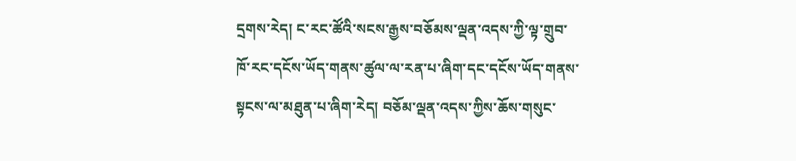དྲགས་རེད། ང་རང་ཚོའི་སངས་རྒྱས་བཅོམས་ལྡན་འདས་ཀྱི་ལྟ་གྲུབ་ཁོ་རང་དངོས་ཡོད་གནས་ཚུལ་ལ་རན་པ་ཞིག་དང་དངོས་ཡོད་གནས་སྟངས་ལ་མཐུན་པ་ཞིག་རེད། བཅོམ་ལྡན་འདས་ཀྱིས་ཆོས་གསུང་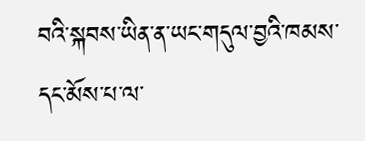བའི་སྐབས་ཡིན་ན་ཡང་གདུལ་བྱའི་ཁམས་དང་མོས་པ་ལ་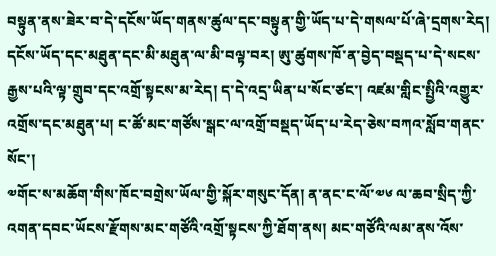བསྟུན་ནས་ཟེར་བ་དེ་དངོས་ཡོད་གནས་ཚུལ་དང་བསྟུན་གྱི་ཡོད་པ་དེ་གསལ་པོ་ཞེ་དྲགས་རེད། དངོས་ཡོད་དང་མཐུན་དང་མི་མཐུན་ལ་མི་བལྟ་བར། ཨུ་ཚུགས་ཁོ་ན་བྱེད་བསྡད་པ་དེ་སངས་རྒྱས་པའི་ལྟ་གྲུབ་དང་འགྲོ་སྟངས་མ་རེད། ད་དེ་འདྲ་ཡིན་པ་སོང་ཙང་། འཛམ་གླིང་སྤྱིའི་འགྱུར་འགྲོས་དང་མཐུན་པ། ང་ཚོ་མང་གཙོས་སྒང་ལ་འགྲོ་བསྡད་ཡོད་པ་རེད་ཅེས་བཀའ་སློབ་གནང་སོང་།
༧གོང་ས་མཆོག་གིས་ཁོང་བགྲེས་ཡོལ་གྱི་སྐོར་གསུང་དོན། ན་ནང་ང་ལོ་༧༦ ལ་ཆབ་སྲིད་ཀྱི་འགན་དབང་ཡོངས་རྫོགས་མང་གཙོའི་འགྲོ་སྟངས་ཀྱི་ཐོག་ནས། མང་གཙོའི་ལམ་ནས་འོས་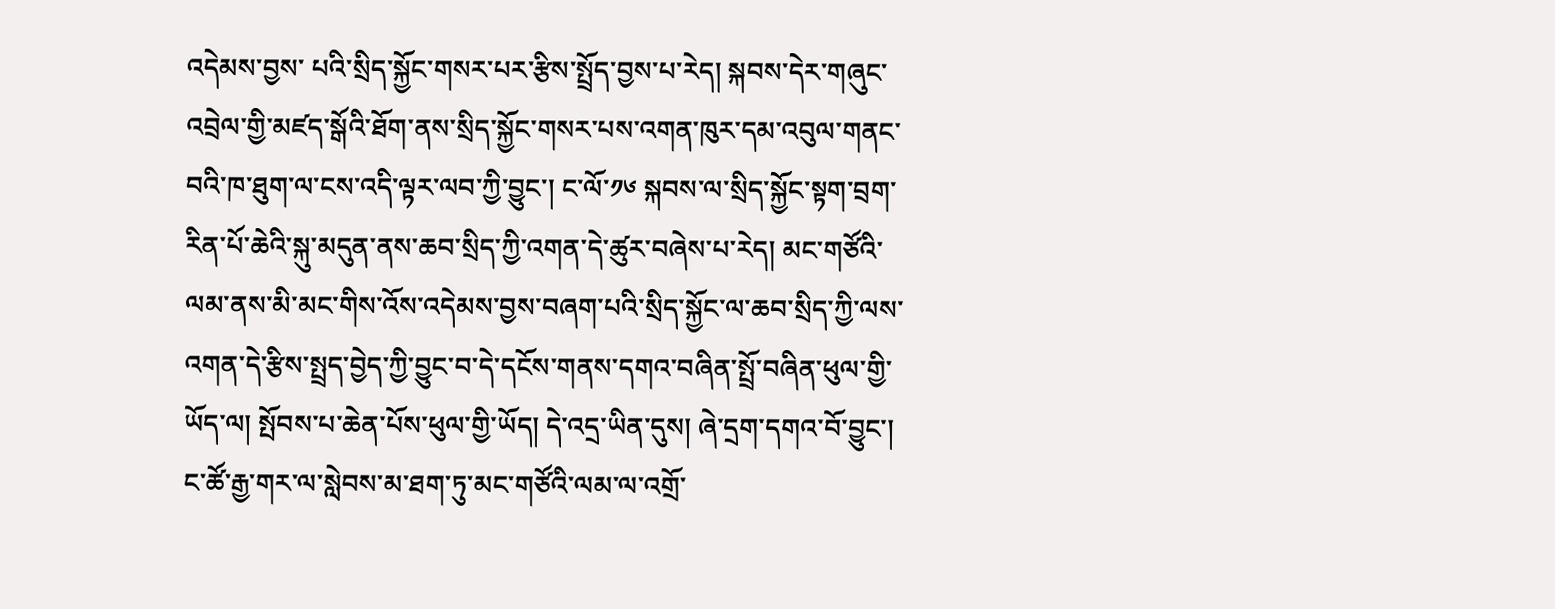འདེམས་བྱས་ པའི་སྲིད་སྐྱོང་གསར་པར་རྩིས་སྤྲོད་བྱས་པ་རེད། སྐབས་དེར་གཞུང་འབྲེལ་གྱི་མཛད་སྒོའི་ཐོག་ནས་སྲིད་སྐྱོང་གསར་པས་འགན་ཁུར་དམ་འབུལ་གནང་བའི་ཁ་ཐུག་ལ་ངས་འདི་ལྟར་ལབ་ཀྱི་བྱུང་། ང་ལོ་༡༦ སྐབས་ལ་སྲིད་སྐྱོང་སྟག་བྲག་རིན་པོ་ཆེའི་སྐུ་མདུན་ནས་ཆབ་སྲིད་ཀྱི་འགན་དེ་ཚུར་བཞེས་པ་རེད། མང་གཙོའི་ལམ་ནས་མི་མང་གིས་འོས་འདེམས་བྱས་བཞག་པའི་སྲིད་སྐྱོང་ལ་ཆབ་སྲིད་ཀྱི་ལས་འགན་དེ་རྩིས་སྤྲད་བྱེད་ཀྱི་བྱུང་བ་དེ་དངོས་གནས་དགའ་བཞིན་སྤྲོ་བཞིན་ཕུལ་གྱི་ཡོད་ལ། སྤོབས་པ་ཆེན་པོས་ཕུལ་གྱི་ཡོད། དེ་འདྲ་ཡིན་དུས། ཞེ་དྲག་དགའ་བོ་བྱུང་། ང་ཚོ་རྒྱ་གར་ལ་སླེབས་མ་ཐག་ཏུ་མང་གཙོའི་ལམ་ལ་འགྲོ་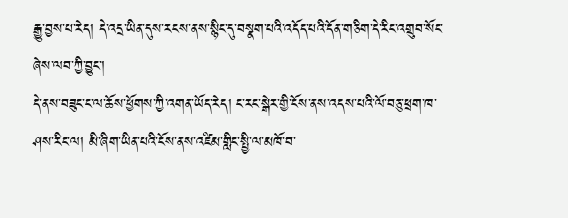རྒྱུ་བྱས་པ་རེད། དེ་འདྲ་ཡིན་དུས་རངས་ནས་སྙིང་དུ་བསྣག་པའི་འདོད་པའི་དོན་གཅིག་དེ་རིང་འགྲུབ་སོང་ཞེས་ལབ་ཀྱི་བྱུང་།
དེ་ནས་བཟུང་ང་ལ་ཆོས་ཕྱོགས་ཀྱི་འགན་ཡོད་རེད། ང་རང་སྒེར་གྱི་ངོས་ནས་འདས་པའི་ལོ་བཅུ་ཕྲག་ཁ་ཤས་རིང་ལ། མི་ཞིག་ཡིན་པའི་ངོས་ནས་འཛིམ་གླིང་སྤྱི་ལ་མཁོ་བ་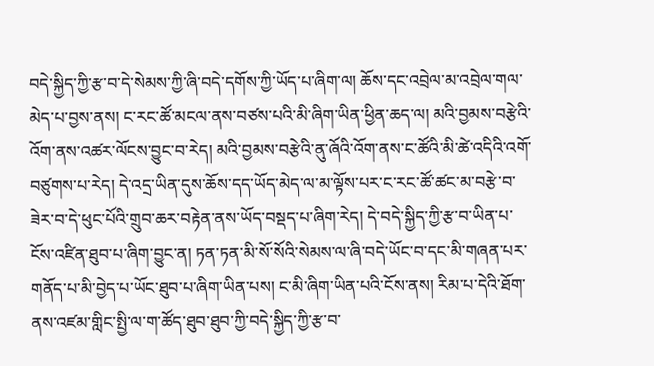བདེ་སྐྱིད་ཀྱི་རྩ་བ་དེ་སེམས་ཀྱི་ཞི་བདེ་དགོས་ཀྱི་ཡོད་པ་ཞིག་ལ། ཆོས་དང་འབྲེལ་མ་འབྲེལ་གལ་མེད་པ་བྱས་ནས། ང་རང་ཚོ་མངལ་ནས་བཙས་པའི་མི་ཞིག་ཡིན་ཕྱིན་ཆད་ལ། མའི་བྱམས་བརྩེའི་འོག་ནས་འཚར་ལོངས་བྱུང་བ་རེད། མའི་བྱམས་བརྩེའི་ནུ་ཞོའི་འོག་ནས་ང་ཚོའི་མི་ཚེ་འདིའི་འགོ་བཙུགས་པ་རེད། དེ་འདྲ་ཡིན་དུས་ཆོས་དད་ཡོད་མེད་ལ་མ་ལྟོས་པར་ང་རང་ཚོ་ཚང་མ་བརྩེ་བ་ཟེར་བ་དེ་ཕུང་པོའི་གྲུབ་ཆར་བརྟེན་ནས་ཡོད་བསྡད་པ་ཞིག་རེད། དེ་བདེ་སྐྱིད་ཀྱི་རྩ་བ་ཡིན་པ་ངོས་འཛིན་ཐུབ་པ་ཞིག་བྱུང་ན། ཏན་ཏན་མི་སོ་སོའི་སེམས་ལ་ཞི་བདེ་ཡོང་བ་དང་མི་གཞན་པར་གནོད་པ་མི་བྱེད་པ་ཡོང་ཐུབ་པ་ཞིག་ཡིན་པས། ང་མི་ཞིག་ཡིན་པའི་ངོས་ནས། རིམ་པ་དེའི་ཐོག་ནས་འཛམ་གླིང་སྤྱི་ལ་ག་ཚོད་ཐུབ་ཐུབ་ཀྱི་བདེ་སྐྱིད་ཀྱི་རྩ་བ་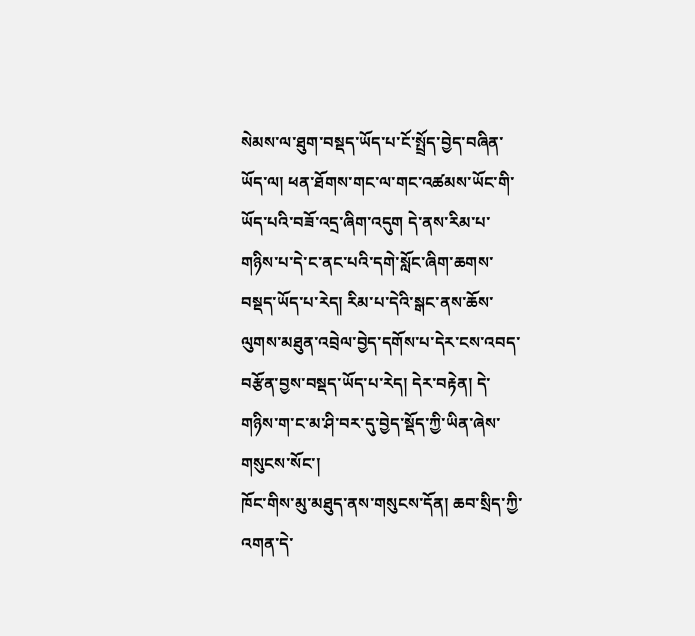སེམས་ལ་ཐུག་བསྡད་ཡོད་པ་ངོ་སྤྲོད་བྱེད་བཞིན་ཡོད་ལ། ཕན་ཐོགས་གང་ལ་གང་འཚམས་ཡོང་གི་ཡོད་པའི་བཟོ་འདྲ་ཞིག་འདུག དེ་ནས་རིམ་པ་གཉིས་པ་དེ་ང་ནང་པའི་དགེ་སློང་ཞིག་ཆགས་བསྡད་ཡོད་པ་རེད། རིམ་པ་དེའི་སྒང་ནས་ཆོས་ལུགས་མཐུན་འབྲེལ་བྱེད་དགོས་པ་དེར་ངས་འབད་བརྩོན་བྱས་བསྡད་ཡོད་པ་རེད། དེར་བརྟེན། དེ་གཉིས་ག་ང་མ་ཤི་བར་དུ་བྱེད་སྡོད་ཀྱི་ཡིན་ཞེས་གསུངས་སོང་།
ཁོང་གིས་མུ་མཐུད་ནས་གསུངས་དོན། ཆབ་སྲིད་ཀྱི་འགན་དེ་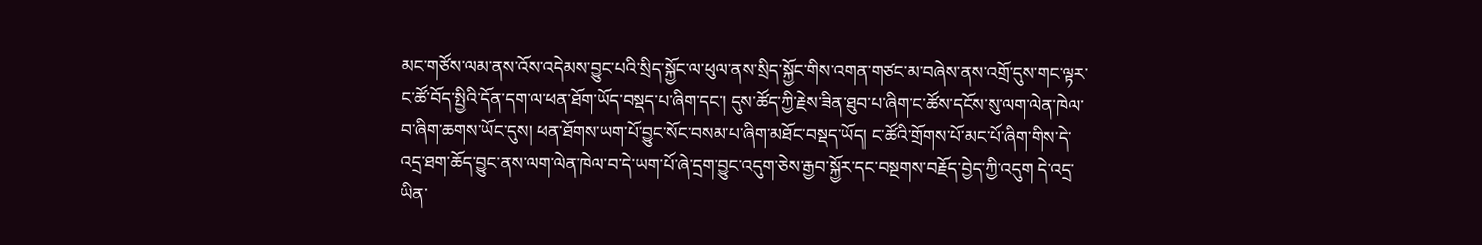མང་གཙོས་ལམ་ནས་འོས་འདེམས་བྱུང་པའི་སྲིད་སྐྱོང་ལ་ཕུལ་ནས་སྲིད་སྐྱོང་གིས་འགན་གཙང་མ་བཞེས་ནས་འགྲོ་དུས་གང་ལྟར་ང་ཚོ་བོད་སྤྱིའི་དོན་དག་ལ་ཕན་ཐོག་ཡོད་བསྡད་པ་ཞིག་དང་། དུས་ཚོད་ཀྱི་རྗེས་ཟིན་ཐུབ་པ་ཞིག་ང་ཚོས་དངོས་སུ་ལག་ལེན་ཁེལ་བ་ཞིག་ཆགས་ཡོང་དུས། ཕན་ཐོགས་ཡག་པོ་བྱུང་སོང་བསམ་པ་ཞིག་མཐོང་བསྡད་ཡོད། ང་ཚོའི་གྲོགས་པོ་མང་པོ་ཞིག་གིས་དེ་འདྲ་ཐག་ཆོད་བྱུང་ནས་ལག་ལེན་ཁེལ་བ་དེ་ཡག་པོ་ཞེ་དྲག་བྱུང་འདུག་ཅེས་རྒྱབ་སྐྱོར་དང་བསྔགས་བརྗོད་བྱེད་ཀྱི་འདུག དེ་འདྲ་ཡིན་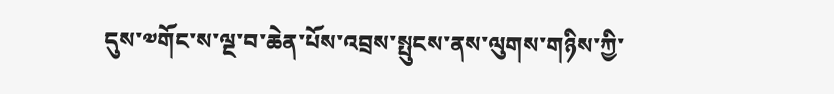དུས་༧གོང་ས་ལྔ་བ་ཆེན་པོས་འབྲས་སྤུངས་ནས་ལུགས་གཉིས་ཀྱི་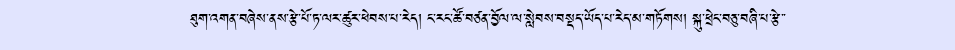ཐུག་འགན་བཞེས་ནས་རྩེ་པོ་ཏ་ལར་ཚུར་ཕེབས་པ་རེད། ང་རང་ཚོ་བཙན་བྱོལ་ལ་སླེབས་བསྡད་ཡོད་པ་རེད་མ་གཏོགས། སྐུ་ཕྲེང་བཅུ་བཞི་པ་རྩེ་་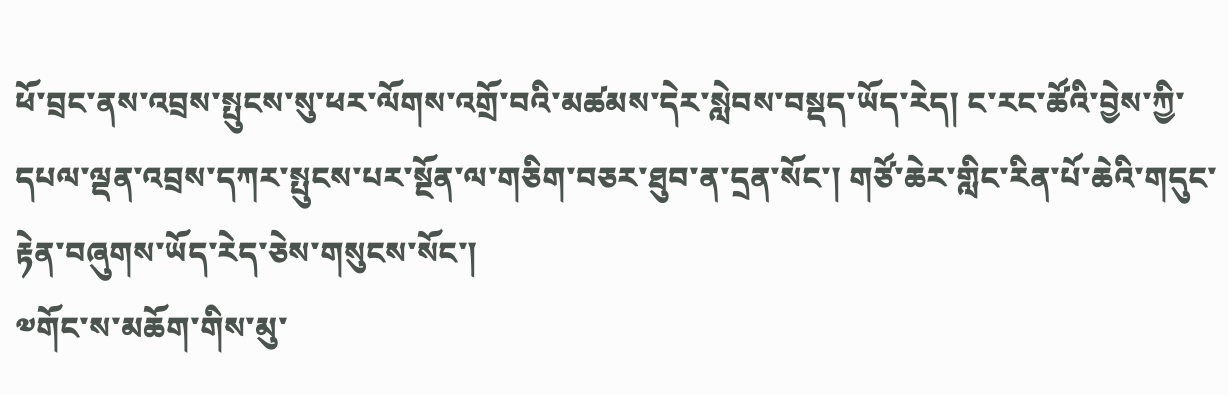ཕོ་བྲང་ནས་འབྲས་སྤུངས་སུ་ཕར་ལོགས་འགྲོ་བའི་མཚམས་དེར་སླེབས་བསྡད་ཡོད་རེད། ང་རང་ཚོའི་བྱེས་ཀྱི་དཔལ་ལྡན་འབྲས་དཀར་སྤུངས་པར་སྔོན་ལ་གཅིག་བཅར་ཐུབ་ན་དྲན་སོང་། གཙོ་ཆེར་གླིང་རིན་པོ་ཆེའི་གདུང་རྟེན་བཞུགས་ཡོད་རེད་ཅེས་གསུངས་སོང་།
༧གོང་ས་མཆོག་གིས་མུ་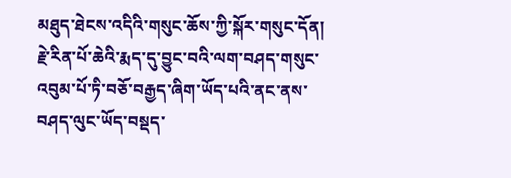མཐུད་ཐེངས་འདིའི་གསུང་ཆོས་ཀྱི་སྐོར་གསུང་དོན། རྗེ་རིན་པོ་ཆེའི་རྨད་དུ་བྱུང་བའི་ལག་བཤད་གསུང་འབུམ་པོ་ཏི་བཅོ་བརྒྱད་ཞིག་ཡོད་པའི་ནང་ནས་བཤད་ལུང་ཡོད་བསྡད་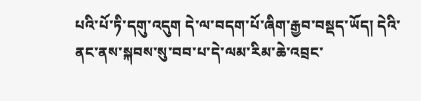པའི་པོ་ཏི་དགུ་འདུག དེ་ལ་བདག་པོ་ཞིག་རྒྱབ་བསྡད་ཡོད། དེའི་ནང་ནས་སྐབས་སུ་བབ་པ་དེ་ལམ་རིམ་ཆེ་འབྲང་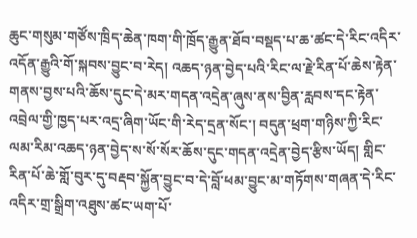ཆུང་གསུམ་གཙོས་ཁྲིད་ཆེན་ཁག་གི་ཁྲོད་རྒྱུན་ཐོབ་བསྡད་པ་ཆ་ཚང་དེ་རིང་འདིར་འདོན་རྒྱུའི་གོ་སྐབས་བྱུང་བ་རེད། འཆད་ཉན་བྱེད་པའི་རིང་ལ་རྗེ་རིན་པོ་ཆེས་རྟེན་གནས་བྱས་པའི་ཆོས་དུང་དེ་མར་གདན་འདྲེན་ཞུས་ནས་བྱིན་རླབས་དང་རྟེན་འབྲེལ་གྱི་ཁྱད་པར་འདྲ་ཞིག་ཡོང་གི་རེད་དྲན་སོང་། བདུན་ཕྲག་གཉིས་ཀྱི་རིང་ལམ་རིམ་འཆད་ཉན་བྱེད་ས་སོ་སོར་ཆོས་དུང་གདན་འདྲེན་བྱེད་རྩིས་ཡོད། གླིང་རིན་པོ་ཆེ་གློ་བུར་དུ་བརྡབ་སྐྱོན་བྱུང་བ་དེ་བློ་ཕམ་བྱུང་མ་གཏོགས་གཞན་དེ་རིང་འདིར་གྲ་སྒྲིག་འཐུས་ཚང་ཡག་པོ་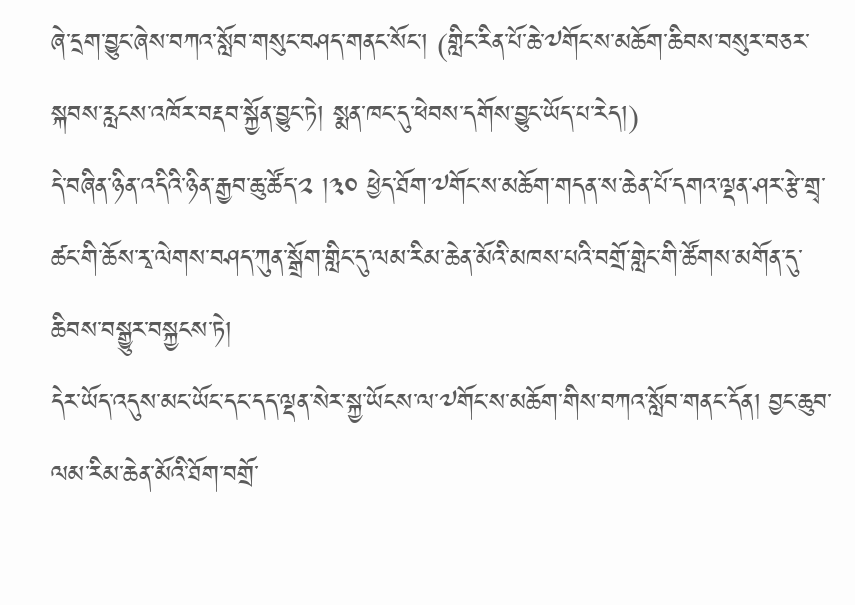ཞེ་དྲག་བྱུང་ཞེས་བཀའ་སློབ་གསུང་བཤད་གནང་སོང་། (གླིང་རིན་པོ་ཆེ་༧གོང་ས་མཆོག་ཆིབས་བསུར་བཅར་སྐབས་རླངས་འཁོར་བརྡབ་སྐྱོན་བྱུང་ཏེ། སྨན་ཁང་དུ་ཕེབས་དགོས་བྱུང་ཡོད་པ་རེད།)
དེ་བཞིན་ཉིན་འདིའི་ཉིན་རྒྱབ་ཆུ་ཚོད་༢ །༣༠ ཕྱེད་ཐོག་༧གོང་ས་མཆོག་གདན་ས་ཆེན་པོ་དགའ་ལྡན་ཤར་རྩེ་གྲྭ་ཚང་གི་ཆོས་རྭ་ལེགས་བཤད་ཀུན་སྒྲོག་གླིང་དུ་ལམ་རིམ་ཆེན་མོའི་མཁས་པའི་བགྲོ་གླེང་གི་ཚོགས་མགོན་དུ་ཆིབས་བསྒྱུར་བསྐྱངས་ཏེ།
དེར་ཡོད་འདུས་མང་ཡོང་དང་དད་ལྡན་སེར་སྐྱ་ཡོངས་ལ་༧གོང་ས་མཆོག་གིས་བཀའ་སློབ་གནང་དོན། བྱང་ཆུབ་ལམ་རིམ་ཆེན་མོའི་ཐོག་བགྲོ་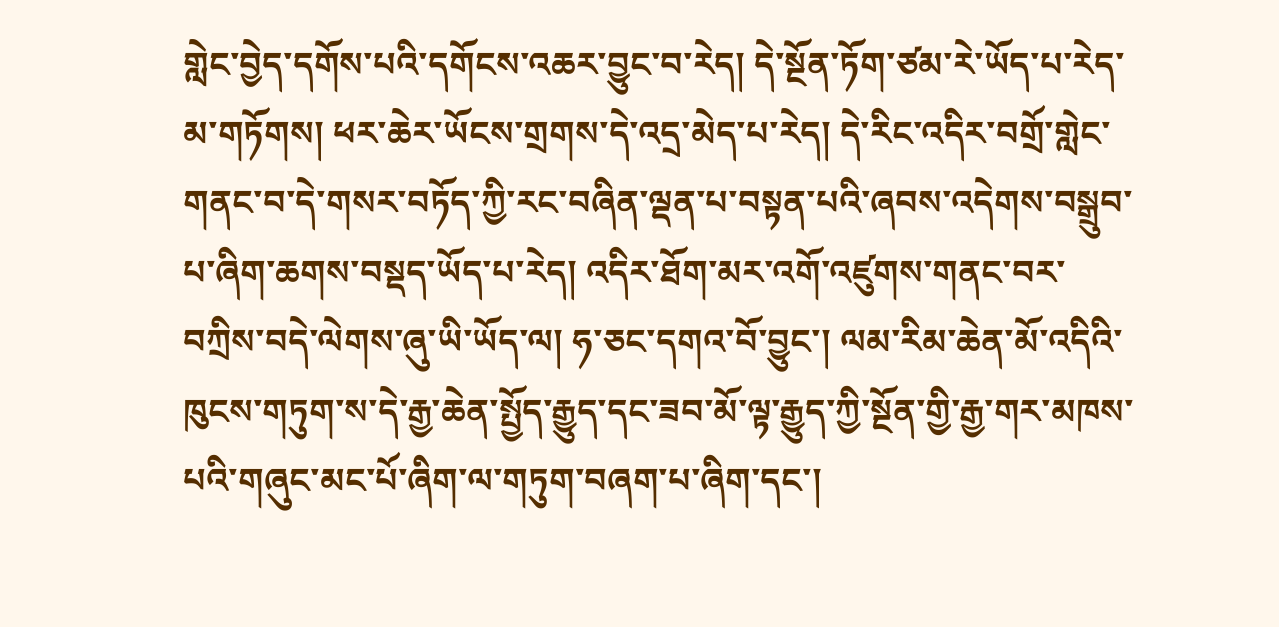གླེང་བྱེད་དགོས་པའི་དགོངས་འཆར་བྱུང་བ་རེད། དེ་སྔོན་ཏོག་ཙམ་རེ་ཡོད་པ་རེད་མ་གཏོགས། ཕར་ཆེར་ཡོངས་གྲགས་དེ་འདྲ་མེད་པ་རེད། དེ་རིང་འདིར་བགྲོ་གླེང་གནང་བ་དེ་གསར་བཏོད་ཀྱི་རང་བཞིན་ལྡན་པ་བསྟན་པའི་ཞབས་འདེགས་བསྒྲུབ་པ་ཞིག་ཆགས་བསྡད་ཡོད་པ་རེད། འདིར་ཐོག་མར་འགོ་འཛུགས་གནང་བར་བཀྲིས་བདེ་ལེགས་ཞུ་ཡི་ཡོད་ལ། ཧ་ཅང་དགའ་བོ་བྱུང་། ལམ་རིམ་ཆེན་མོ་འདིའི་ཁུངས་གཏུག་ས་དེ་རྒྱ་ཆེན་སྤྱོད་རྒྱུད་དང་ཟབ་མོ་ལྟ་རྒྱུད་ཀྱི་སྔོན་གྱི་རྒྱ་གར་མཁས་པའི་གཞུང་མང་པོ་ཞིག་ལ་གཏུག་བཞག་པ་ཞིག་དང་།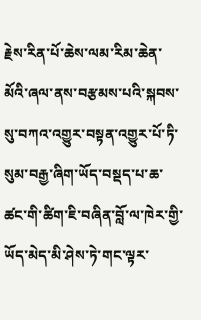རྗེས་རིན་པོ་ཆེས་ལམ་རིམ་ཆེན་མོའི་ཞལ་ནས་བརྩམས་པའི་སྐབས་སུ་བཀའ་འགྱུར་བསྟན་འགྱུར་པོ་ཏི་སུམ་བརྒྱ་ཞིག་ཡོད་བསྡད་པ་ཆ་ཚང་གི་ཚིག་ཇི་བཞིན་བློ་ལ་ཁེར་གྱི་ཡོད་མེད་མི་ཤེས་ཏེ་གང་ལྟར་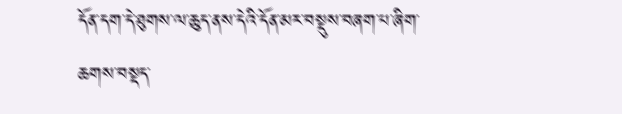དོན་དག་དེ་ཐུགས་ལ་ཆུད་ནས་དེའི་དོན་མར་བསྡུས་བཞག་པ་ཞིག་ཆགས་བསྡད་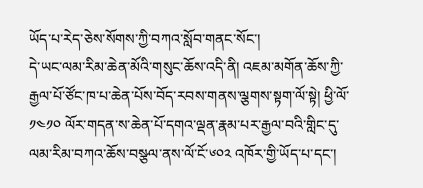ཡོད་པ་རེད་ཅེས་སོགས་ཀྱི་བཀའ་སློབ་གནང་སོང་།
དེ་ཡང་ལམ་རིམ་ཆེན་མོའི་གསུང་ཆོས་འདི་ནི། འཇམ་མགོན་ཆོས་ཀྱི་རྒྱལ་པོ་ཙོང་ཁ་པ་ཆེན་པོས་བོད་རབས་གནས་ལྕགས་སྟག་ལོ་སྟེ། ཕྱི་ལོ་༡༤༡༠ ལོར་གདན་ས་ཆེན་པོ་དགའ་ལྡན་རྣམ་པར་རྒྱལ་བའི་གླིང་དུ་ལམ་རིམ་བཀའ་ཆོས་བསྩལ་ནས་ལོ་ངོ་༦༠༢ འཁོར་གྱི་ཡོད་པ་དང་།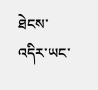ཐེངས་འདིར་ཡང་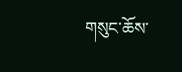གསུང་ཆོས་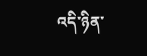འདི་ཉིན་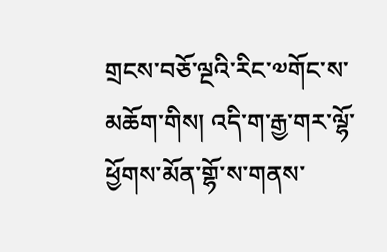གྲངས་བཅོ་ལྔའི་རིང་༧གོང་ས་མཆོག་གིས། འདི་ག་རྒྱ་གར་ལྷོ་ཕྱོགས་མོན་གྷོ་ས་གནས་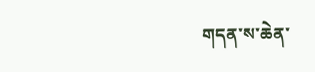གདན་ས་ཆེན་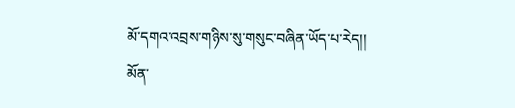མོ་དགའ་འབྲས་གཉིས་སུ་གསུང་བཞིན་ཡོད་པ་རེད།།
མོན་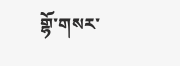གྷོ་གསར་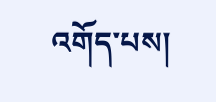འགོད་པས།